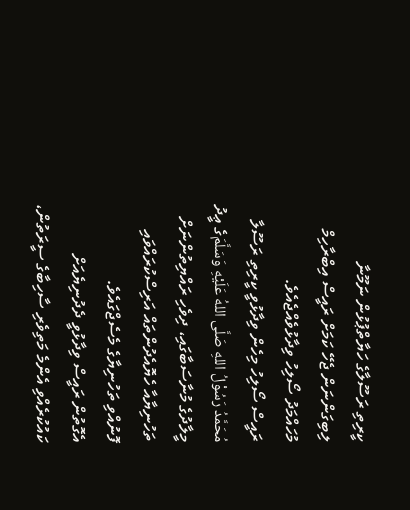ކީރިތި ރަސޫލާގެ ހަޔާތްޕުޅުން ނަމޫނާ ލިބިގަންނަން ޖެހޭ ކަމަށް ރައީސް އިބްރާހިމް މުހައްމަދު ސޯލިހު ވިދާޅުވެއްޖެއެވެ.
ރައީސް ސޯލިހު މިހެން ވިދާޅުވީ ކީރިތި ރަސޫލާ مُحَمَّدُ رَسُوْلُ اللهِ صَلَّى اللهُ عَلَيْهِ وَسَلَّمَގެ ޢީދު މީލާދުގެ މުނާސަބާގައި، ދިވެހި ރައްޔިތުންނަށް ތަހުނިޔާއާ ހެޔޮއެދުންތައް އަރިސްކުރައްވައި ފޮނުއްވި ތަހުނިޔާގެ މެސެޖްގައެވެ.
އެގޮތުން ރައީސް ވިދާޅުވީ ދެދުނިޔެއަށް ކައުކުރެއްވި އެންމެ މަތިވެރި ސާހިބާގެ ސީރަތުން،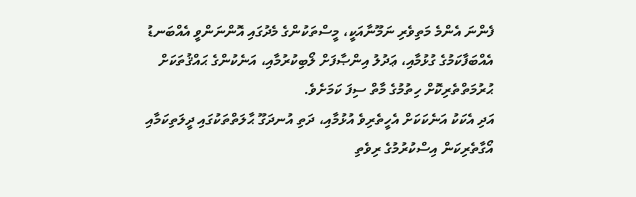ފެންނަ އެންމެ މަތިވެރި ނަމޫނާއަކީ، މީސްތަކުންގެ މެދުގައި އޮންނަންވީ އެއްބަނޑު އެއްބަފާކަމުގެ ގުޅުމާއި، ޢަދުލު އިންޞާފަށް ލޯބިކުރުމާއި، އަނެކުންގެ ޙައްޤުތަކަށް ޙުރުމަތްތެރިކޮށް ހިތުމުގެ މާތް ސިފަ ކަމަށެވެ.
އަދި އެކަކު އަނެކަކަށް އެހީތެރިވެ އުޅުމާއި، ދަތި އުނދަގޫ ޙާލަތްތަކުގައި ދީލަތިކަމާއި އޯގާތެރިކަން އިސްކުރުމުގެ ރިވެތި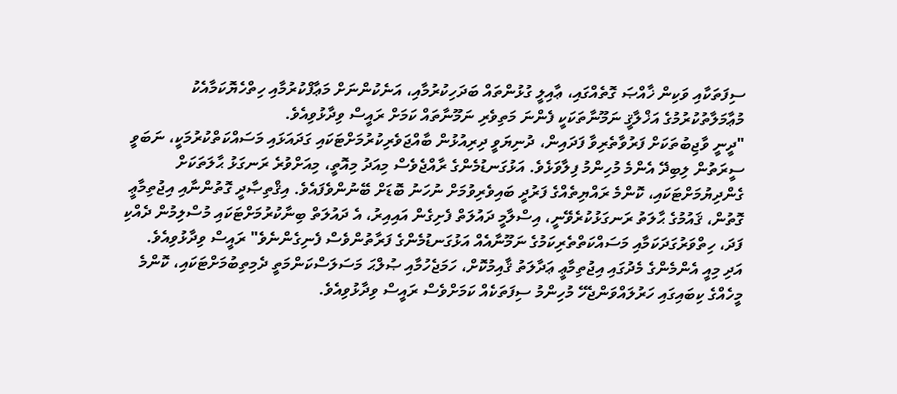ސިފަތަކާއި ވަކިން ޚާއްޞަ ގޮތެއްގައި، ޢާއިލީ ގުޅުންތައް ބަދަހިކުރުމާއި، އަނެކުންނަށް މަޢާފްކުރުމާއި ހިތްހެޔޮކަމާއެކު މުޢާމަލާތުކުރުމުގެ އަޚްލާޤީ ނަމޫނާތަކަކީ ފެންނަ މަތިވެރި ނަމޫނާތައް ކަމަށް ރައީސް ވިދާޅުވިއެވެ.
"ދީނީ ވާޖިބުތަކަށް ފަރުވާތެރިވާ ފަދައިން، ދުނިޔަވީ ދިރިއުޅުން ބާއްޖަވެރިކުރުމަށްޓަކައި ގަދައަޅައި މަސައްކަތްކުރުމަކީ، ނަބަވީ ސީރަތުން ލިބިދޭ އެންމެ މުހިންމު ފިލާވަޅެވެ. އަޅުގަނޑުމެންގެ ރާއްޖެވެސް މިއަދު މިއޮތީ، މިއަށްވުރެ ރަނގަޅު ޙާލަތަކަށް ގެންދިޔުމަށްޓަކައި، ކޮންމެ ރައްޔިތެއްގެ ފަރުދީ ބައިވެރިވުމަށް ނުހަނު ބޮޑަށް ބޭނުންވެފައެވެ. އިޤްތިޞާދީ ގޮތުންނާއި އިޖުތިމާޢީ ގޮތުން، ޤައުމުގެ ޙާލަތު ރަނގަޅުކުރެވޭނީ، އިސްލާމީ ދައުލަތް ފެށިގެން އައިއިރު، އެ ދައުލަތް ބިނާކުރުމަށްޓަކައި މުސްލިމުން ދެއްކި ފަދަ، ހިތްވަރުގަދަކަމާއި މަސައްކަތްތެރިކަމުގެ ނަމޫނާއެއް އަޅުގަނޑުމެންގެ ފަރާތުންވެސް ފެނިގެންނެވެ" ރައީސް ވިދާޅުވިއެވެ.
އަދި މިއީ އެންމެންގެ މެދުގައި އިޖުތިމާޢީ ޢަދާލަތު ޤާއިމުކޮށް، ހަމަޖެހުމާއި ޞުލްޙަ މަސަލަސްކަންމަތީ ދެމިތިބުމަށްޓަކައި، ކޮންމެ މީހެއްގެ ކިބައިގައި ހަރުލައްވަންޖެހޭ މުހިންމު ސިފަތަކެއް ކަމަށްވެސް ރައީސް ވިދާޅުވިއެވެ.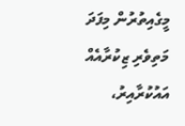މީގެއިތުރުން މިފަދަ މަތިވެރި ޒިކުރާއެއް އައުކުރާއިރު،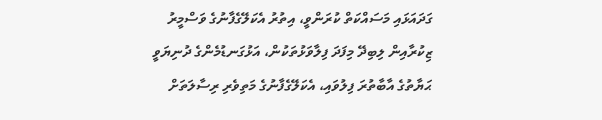ގަދައަޅައި މަސައްކަތް ކުރަންވީ، އިތުރު އެކަލޭގެފާނުގެ ވަސްމީރު ޒިކުރާއިން ލިބިދޭ މިފަދަ ފިލާވަޅުތަކުން، އަޅުގަނޑުމެންގެ ދުނިޔަވީ ޙަޔާތުގެ އާބާތުރަ ފިލުވައި، އެކަލޭގެފާނުގެ މަތިވެރި ރިސާލަތަށް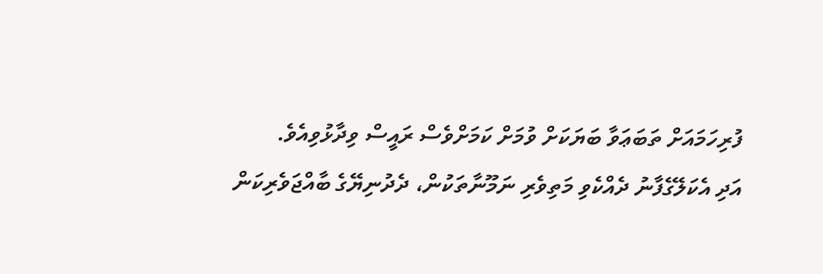ފުރިހަމައަށް ތަބަޢަވާ ބަޔަކަށް ވުމަށް ކަމަށްވެސް ރައީސް ވިދާޅުވިއެވެ.
އަދި އެކަލޭގެފާނު ދެއްކެވި މަތިވެރި ނަމޫނާތަކުން، ދެދުނިޔޭގެ ބާއްޖަވެރިކަން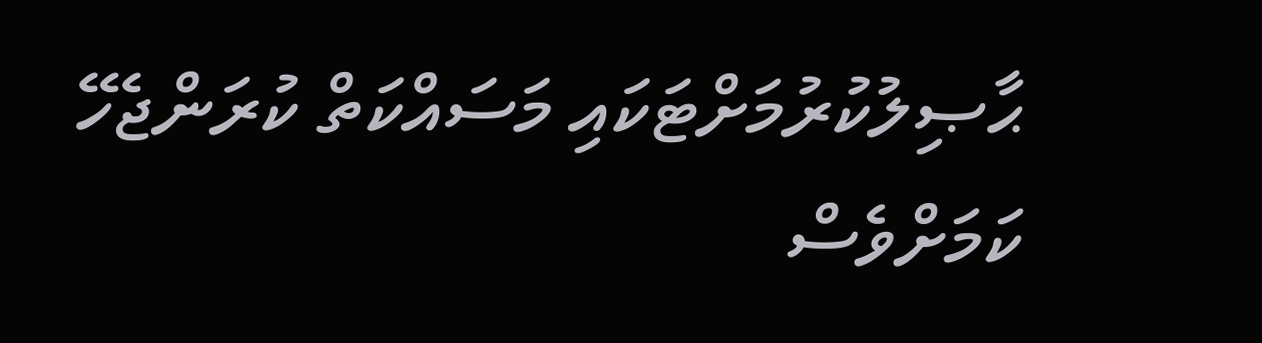ޙާޞިލުކުރުމަށްޓަކައި މަސައްކަތް ކުރަންޖެހޭ ކަމަށްވެސް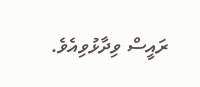ރައީސް ވިދާޅުވިއެވެ.